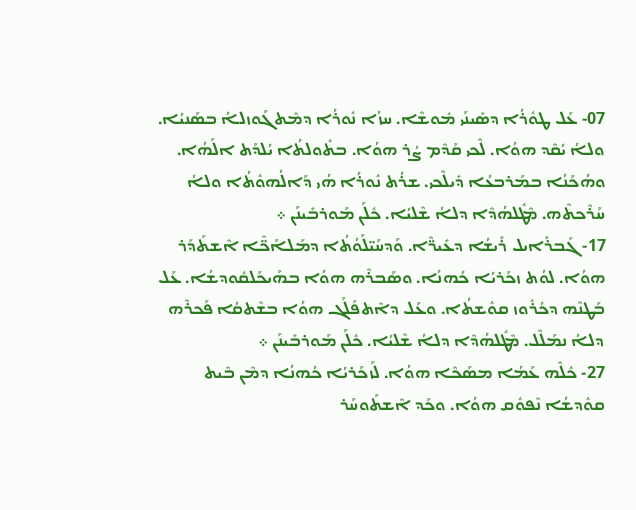07- ܥܰܠ ܛܘܽܪܳܐ ܕܣܺܝܢܰܝ ܡܽܘܫܶܐ. ܚܙܳܐ ܢܽܘܪܳܐ ܕܡܶܬܓܰܘܙܠܐܳ ܒܣܰܢܝܳܐ. ܘܠܐܳ ܝܳܩܶܕ ܗܘܳܐ. ܠܶܟܝ ܩܰܕܶܡ ܨܳܪ ܗܘܳܐ. ܒܬܽܘܠܬܳܐ ܝܳܠܕܰܬ ܐܠܰܗܳܐ. ܘܗܳܟܰܢܳܐ ܒܡܰܪܒܥܳܐ ܕܺܝܠܶܟܝ. ܫܪܳܬ ܢܽܘܪܳܐ ܗܳܝ ܕܰܐܠܳܗܘܽܬܳܐ ܘܠܐܳ ܚܰܪܶܟܬܶܗ. ܡܶܛܽܠܗܳܕܶܐ ܕܠܐܳ ܫܶܠܝܳܐ. ܟܽܠܰܢ ܡܰܘܪܒܺܝܢܰܢ ܀
17- ܓܰܒܪܺܐܝܠ ܪܺܝܫܳܐ ܕܥܺܝܪ̈ܶܐ. ܘܰܕܚܰܝ̈ܠܰܘܳܬܳܐ ܕܡܰܠܐܰܟ̈ܶܐ ܐܶܫܬܰܕܰܪ ܗܘܳܐ. ܠܘܳܬ ܙܟܰܪܝܳܐ ܟܳܗܢܳܐ. ܘܣܰܒܪܶܗ ܗܘܳܐ ܒܗܰܝܟܰܠܩܽܘܕܫܳܐ. ܥܰܠ ܒܰܛܢܶܗ ܕܟܳܪܽܘܙ ܩܘܽܫܬܳܐ. ܘܥܰܠ ܕܐܶܬܦܰܠܰܓ ܗܘܳܐ ܒܫܶܬܩܳܐ ܦܰܟܪܶܗ ܕܠܐܳ ܢܡܰܠܶܠ. ܡܶܛܽܠܗܳܕܶܐ ܕܠܐܳ ܫܶܠܝܳܐ. ܟܽܠܰܢ ܡܰܘܪܒܺܝܢܰܢ ܀
27- ܟܽܠܶܗ ܥܰܡܳܐ ܡܣܰܟܶܐ ܗܘܳܐ. ܠܰܙܟܰܪܝܳܐ ܟܳܗܢܳܐ ܕܡܶܢ ܒܶܝܬ ܩܘܽܕܫܳܐ ܢܶܦܘܽܩ ܗܘܳܐ. ܘܟܰܕ ܐܶܫܬܰܘܚܰܪ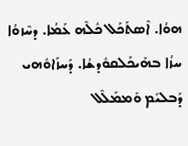ܗܘܳܐ. ܐܶܣܬܰܟܰܠ ܟܽܠܶܗ ܥܰܡܳܐ. ܕܚܶܙܘܳܐ ܚܙܳܐ ܒܗܰܝܟܰܠܩܘܽܕܫܳܐ. ܕܰܚܙܰܐܘܽܗܝ ܕܰܒܠܝܺܡ ܘܰܡܡܰܠܶܠ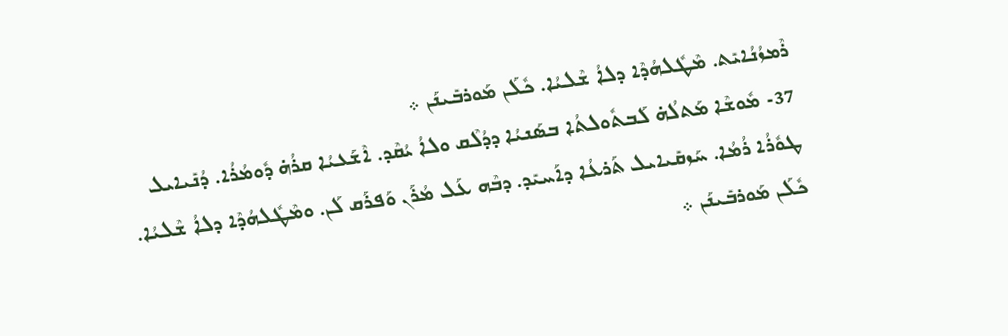ܪܶܡܙܳܢܳܐܝܺܬ. ܡܶܛܽܠܗܳܕܶܐ ܕܠܐܳ ܫܶܠܝܳܐ. ܟܽܠܰܢ ܡܰܘܪܒܺܝܢܰܢ ܀
37- ܡܽܘܫܶܐ ܡܰܬܠܳܗ̇ ܠܰܒܬܽܘܠܬܳܐ ܒܣܰܢܝܳܐ ܕܕܳܠܶܩ ܘܠܐܳ ܝܳܩܶܕ. ܐܶܫܰܥܝܳܐ ܩܪܳܗ̇ ܕܽܘܡܳܪܳܐ. ܕܳܢܺܝܐܝܠ ܛܘܽܪܳܐ ܪܳܡܳܐ. ܚܰܙܩܺܝܐܝܠ ܬܰܪܥܳܐ ܕܐܰܚܝܺܕ. ܕܒܶܗ ܥܰܠ ܡܳܪܰܢ ܘܰܦܪܰܩ ܠܰܢ. ܘܡܶܛܽܠܗܳܕܶܐ ܕܠܐܳ ܫܶܠܝܳܐ. ܟܽܠܰܢ ܡܰܘܪܒܺܝܢܰܢ ܀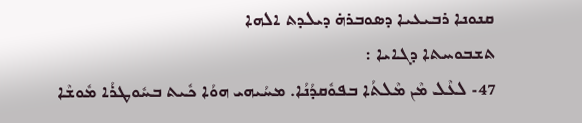ܩܢܘܢܐ ܪܒܝܥܝܐ ܕܣܘܒܪܗ̇ ܕܝܠܕܬ ܐܠܗܐ
ܬܫܒܘܚܬܐ ܕܓܐܝܐ :
47- ܠܥܶܠ ܡܶܢ ܡܶܠܬܳܐ ܒܦܘܽܩܕܳܢܳܐ. ܡܚܳܝܗܝ ܗܘܳܐ ܟܽܝܬ ܒܚܽܘܛܪܳܐ ܡܽܘܫܶܐ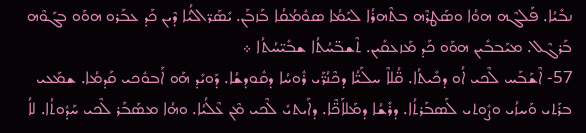ܢܒܺܝܳܐ. ܦܰܠܓܶܗ ܗܘܳܐ ܘܣܰܛܪܶܗ ܒܬܶܗܪܳܐ ܠܝܰܡܳܐ ܣܘܽܡܳܩܳܐ ܒܰܙܒܰܢ. ܝܺܣܰܪ̈ܐܠܳܝܳܐ ܕܶܝܢ ܟܰܕ ܥܒܰܪܘ ܗܘܰܘ ܒܓܰܘܶܗ ܒܰܪܓܶܠ. ܡܝܰܒܒܺܝܢ ܗܘܰܘ ܟܰܕ ܡܰܙܥܩܺܝܢ. ܬܶܫܒ̈ܚܳܬܳܐ ܫܒܺܝ̈ܚܳܬܳܐ ܀
57- ܐܶܫܰܒܰܚ ܠܶܟܝ ܐܳܘ ܕܟܺܝܬܳܐ. ܩ̈ܳܠܐܶ ܚܠܰܝ̈ܳܐ ܕܟܶܢܳܪ̈ܰܝ ܪܽܘܚܳܐ ܕܩܽܘܕܫܳܐ. ܕܰܘܝܺܕ ܗܰܘ ܐܰܒܘܽܟܝ ܩܰܕܡܳܐ. ܫܡܰܥܝ ܒܪܰܬܝ ܘܰܚܙܳܝ ܘܨܽܘܬܝ ܠܰܣܒܰܪܬܳܐ. ܕܪܺܫܳܐ ܕܡܰܠܐܰܟ̈ܶܐ. ܕܐܰܝܬܝܺ ܠܶܟܝ ܡܶܢ ܥܶܠܳܝܳܐ. ܘܗܳܐ ܡܣܰܒܰܪ ܠܶܟܝ ܚܰܕܽܘܬܳܐ. ܠܐܳ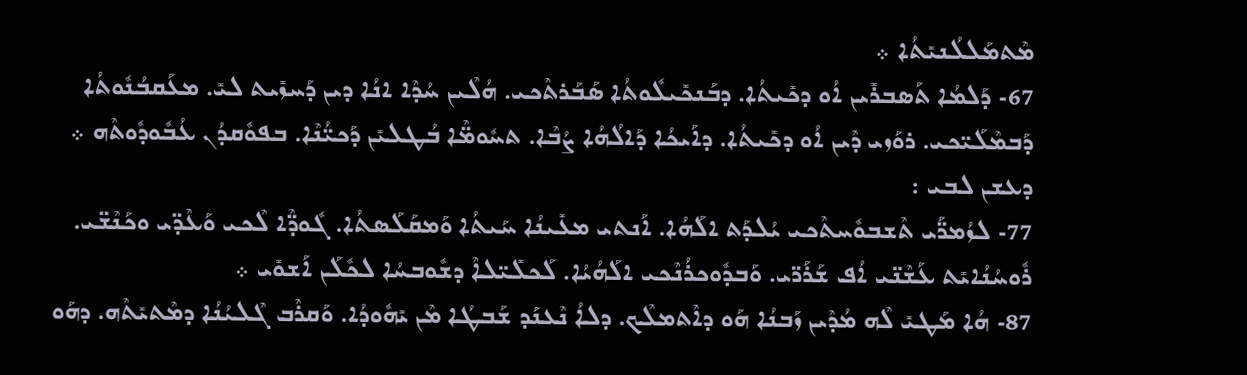ܡܶܬܡܰܠܠܳܢܝܺܬܳܐ ܀
67- ܕܰܠܡܳܐ ܬܰܣܒܪܺܝܢ ܐܳܘ ܕܟܺܝܬܳܐ. ܕܒܰܢܟܺܝܠܽܘܬܳܐ ܣܰܒܰܪܬܶܟܝ. ܗܳܠܶܝܢ ܚܳܕܶܐ ܐܢܳܐ ܕܝܢ ܕܰܚܙܺܝܬ ܠܝܺ. ܡܥܰܩܒܳܢܽܘܬܳܐ ܕܰܒܡܶܠܰܝ̈ܟܝ. ܪܘܰܙܝ ܕܶܝܢ ܐܳܘ ܕܟܺܝܬܳܐ. ܕܐܰܝܟܳܐ ܕܰܐܠܳܗܳܐ ܨܳܒܶܐ. ܬܚܽܘܡ̈ܶܐ ܒܳܛܠܝܺܢ ܕܰܟܝ̈ܳܢܶܐ. ܒܦܘܽܩܕܳܢ ܥܳܒܽܘܕܽܘܬܶܗ ܀
ܕܥܫܢ ܠܒܝ :
77- ܠܙܳܡܪ̈ܰܝ ܬܶܫܒܘܽܚܬܶܟܝ ܝܳܠܕܰܬ ܐܠܰܗܳܐ. ܐܰܢܬܝ ܡܥܺܝܢܳܐ ܚܰܝܬܳܐ ܘܰܡܩܰܠܰܣܬܳܐ. ܓܽܘܕ̈ܶܐ ܠܶܟܝ ܘܰܥܶܕ̈ܝ ܘܟܰܢܶܫ̈ܝ. ܪܽܘܚܳܢܳܐܝܺܬ ܥܰܫܶܢ̈ܝ ܐܳܦ ܫܰܪܰܪ̈ܝ. ܘܰܒܕܽܘܟܪܳܢܶܟܝ ܐܠܰܗܳܝܳܐ. ܠܰܟܠܺܝ̈ܠܐܶ ܕܫܽܘܒܚܳܐ ܠܟܽܠܰܢ ܐܰܫܘܺܝ ܀
87- ܗܳܐ ܡܰܛܝܺ ܠܶܗ ܡܳܕܶܝܢ ܙܰܒܢܳܐ ܗܰܘ ܕܐܶܬܡܠܶܟ. ܕܠܐܳ ܢܶܥܢܰܕ ܫܰܒܛܳܐ ܡܶܢ ܝܺܗܽܘܕܳܐ. ܘܰܩܪܶܒ ܓܶܠܝܳܢܳܐ ܕܡܶܬܝܺܬܶܗ. ܕܗܰܘ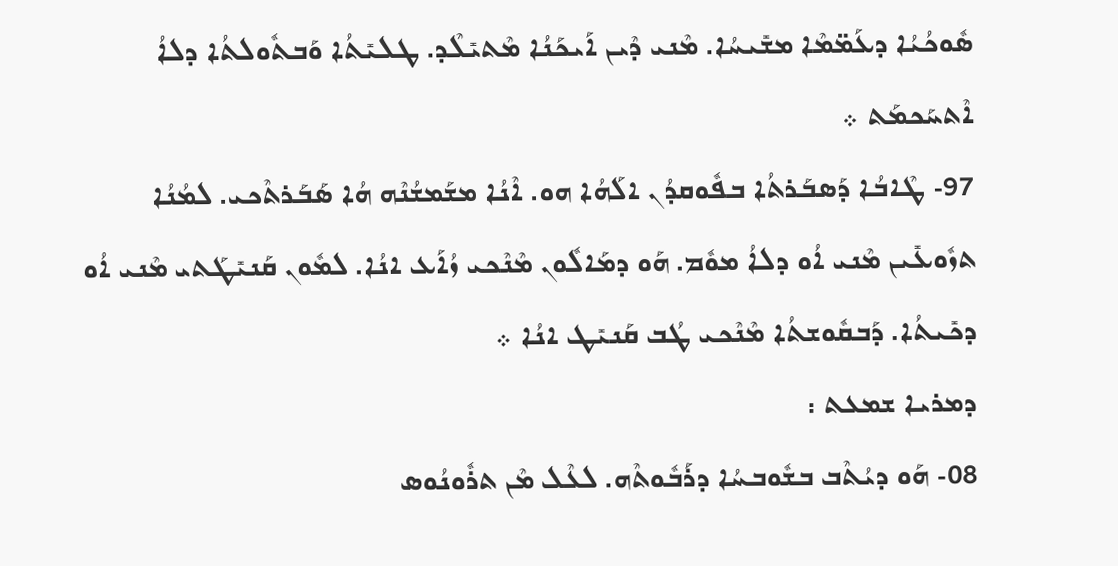ܣܽܘܟܳܝܳܐ ܕܥܰܡ̈ܡܶܐ ܡܫܺܝܚܳܐ. ܡܶܢܝ ܕܶܝܢ ܐܰܝܟܰܢܳܐ ܡܶܬܝܺܠܶܕ. ܛܠܝܺܬܳܐ ܘܰܒܬܽܘܠܬܳܐ ܕܠܐܳ ܐܶܬܚܰܟܡܰܬ ܀
97- ܛܶܐܒܳܐ ܕܰܣܒܰܪܬܳܐ ܒܦܽܘܩܕܳܢ ܐܠܰܗܳܐ ܗܘ. ܐܶܢܳܐ ܡܫܰܡܫܳܢܶܗ ܗܳܐ ܣܰܒܰܪܬܶܟܝ. ܠܡܳܢܳܐ ܬܙܽܘܥܺܝܢ ܡܶܢܝ ܐܳܘ ܕܠܐܳ ܡܘܽܡ. ܗܰܘ ܕܡܰܐܠܽܘܢ ܡܶܢܶܟܝ ܙܳܐܰܥ ܐܢܳܐ. ܠܡܽܘܢ ܩܰܢܝܺܛܰܬܝ ܡܶܢܝ ܐܳܘ ܕܟܺܝܬܳܐ. ܕܰܒܩܽܘܫܬܳܐ ܡܶܢܶܟܝ ܛܳܒ ܩܰܢܝܺܛ ܐܢܳܐ ܀
ܕܡܪܝܐ ܫܡܥܬ :
08- ܗܰܘ ܕܝܳܬܶܒ ܒܫܽܘܒܚܳܐ ܕܪܰܒܽܘܬܶܗ. ܠܥܶܠ ܡܶܢ ܬܪܽܘܢܳܘܣ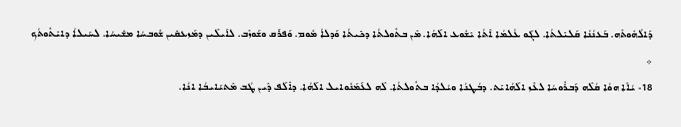ܕܰܐܠܳܗܽܘܬܶܗ. ܒܰܥܢܳܢܳܐ ܩܰܠܝܺܠܬܳܐ. ܠܓܰܘ ܥܳܠܡܳܐ ܐܶܬܳܐ ܝܶܫܽܘܥ ܐܠܰܗܳܐ. ܡܶܢ ܒܬܽܘܠܬܳܐ ܕܟܺܝܬܳܐ ܘܰܕܠܐܳ ܡܽܘܡ. ܘܰܦܪܰܩ ܘܫܰܘܙܶܒ. ܠܐܰܝܠܶܝܢ ܕܡܰܙܥܩܺܝܢ ܫܽܘܒܚܳܐ ܡܫܺܝܚܳܐ. ܠܚܰܝܠܐܳ ܕܐܝܺܬܽܘܬܳܟ ܀
18- ܝܳܐܶܐ ܗܘܳܐ ܩܳܠܶܗ ܕܰܒܪܽܘܚܳܐ ܠܥܶܙ ܐܠܰܗܳܐܝܺܬ. ܕܒܳܛܢܳܐ ܘܝܳܠܕܳܐ ܒܬܽܘܠܬܳܐ. ܠܶܗ ܠܥܰܡܰܢܽܘܐܝܠ ܐܠܰܗܳܐ. ܕܐܺܠܰܦ ܕܶܝܢ ܛܳܒ ܡܶܬܝܰܐܝܒܳܐ ܐܢܳܐ.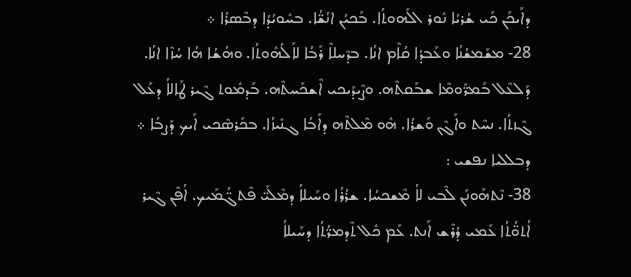ܕܐܰܝܟܰܢ ܟܰܝ ܫܳܪܝܳܐ ܢܽܘܪ ܐܠܰܗܘܬܳܐ. ܒܰܟܝܳܢ ܐܢܳܫ̈ܳܐ. ܒܚܽܘܝܳܕܳܐ ܕܒܶܣܪܳܐ ܀
28- ܡܫܰܡܫܳܢܳܐ ܘܥܰܒܕܳܐ ܩܳܐܶܡ ܐܢܳܐ. ܒܕܶܚܠܐܶ ܪܰܒܳܐ ܠܐܰܠܳܗܽܘܬܳܐ. ܘܗܳܫܳܐ ܗܳܐ ܚܳܙܶܐ ܐܢܳܐ. ܕܰܠܥܶܠ ܒܰܡܪ̈ܰܘܡܶܐ ܫܒܰܩܬܶܗ. ܘܨܶܝܕܰܝܟܝ ܐܶܫܟܰܚܬܶܗ. ܒܰܕܡܽܘܬ ܓܶܝܪ ܛܰܐܠܐܳ ܕܥܰܠ ܓܶܙܬܳܐ. ܢܚܶܬ ܘܐܰܓܶܢ ܘܰܫܪܳܐ. ܗܽܘ ܡܶܠܬܶܗ ܕܐܰܒܳܐ ܓܢܺܝܙܳܐ. ܒܟܰܪܣܶܟܝ ܐܰܝܟ ܕܰܨܒܳܐ ܀
ܕܒܠܠܝܐ ܢܦܫܝ :
38- ܢܶܬܗܰܘܢܰܢ ܠܶܒܝ ܠܐܳ ܡܶܫܟܚܳܐ. ܫܪܳܪܳܐ ܘܚܰܝܠܐܳ ܕܡܶܠܰܝ̈ ܦܶܬܓ̈ܳܡܰܝܟ. ܐܳܦܶܢ ܓܶܝܪ ܐܳܬܘ̈ܳܬܳܐ ܥܰܡܝ ܕܳܪܶܫ ܐܰܢܬ. ܥܰܡ ܟܽܠ ܬܶܕܡܪ̈ܳܬܳܐ ܕܚܰܝܠܐܳ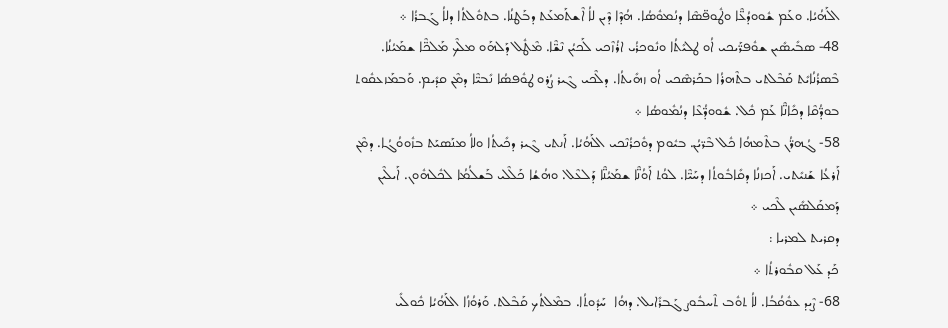ܐܠܰܗܳܝܳܐ. ܘܥܰܡ ܫܽܘܘܕܳܥ̈ܶܐ ܘܛܽܘܦ̈ܣܶܐ ܕܢܳܡܘܽܣܳܐ. ܗܳܕܶܐ ܕܶܝܢ ܠܐܳ ܐܶܫܬܰܡܥܰܬ ܕܒܰܛܢܳܐ. ܒܬܘܽܠܬܳܐ ܕܠܐܳ ܓܰܒܪܳܐ ܀
48- ܣܒܺܝܣܺܝܢ ܫܘܽܦܪ̈ܰܝܟܝ ܐܳܘ ܛܠܝܺܬܳܐ ܘܢܽܘܟܪܳܝ ܐܪܳܙܶܟܝ ܠܰܟܝܳܢ ܢܶܫ̈ܶܐ. ܡܶܛܽܠ ܕܰܠܗܰܘ ܡܠܶܟ ܡܰܠܟ̈ܶܐ ܫܡܰܝܳܢܳܐ. ܒܶܣܪܳܢܳܐܝܺܬ ܩܰܒܶܠܬܝ ܒܬܶܗܪܳܐ ܒܟܰܪܣܶܟܝ ܐܳܘ ܙܗܺܝܬܳܐ. ܕܠܶܟܝ ܓܶܝܪ ܨܳܪܘ ܛܘܽܦܣܳܐ ܢܺܒܝ̈ܶܐ ܕܡܶܢ ܩܕܺܝܡ. ܘܰܒܡܰܙܥܩܽܘܬ ܒܘܕ̈ܳܩܶܐ ܕܟܺܐܢ̈ܶܐ ܥܰܡ ܟܽܠ. ܫܽܘܘܕ̈ܳܥܶܐ ܕܢܳܡܽܘܣܳܐ ܀
58- ܓܳܗܪ̈ܳܢ ܒܬܶܡܗܳܐ ܟܽܠ ܒܶܪ̈ܝܳܢ. ܒܝܽܘܡ ܕܘܽܟܪܳܢܶܟܝ ܐܠܰܗܳܝܳܐ. ܐܰܢܬܝ ܓܶܝܪ ܕܟܺܝܬܳܐ ܘܠܐܳ ܡܢܰܣܝܰܬ ܒܙܽܘܘܳܓܳܐ. ܕܡܶܢ ܐܰܪܥܳܐ ܫܰܢܝܺܬܝ. ܐܰܟܙܢܳܐ ܕܩܺܐܒܽܘܬܳܐ ܕܚܰܝ̈ܶܐ. ܠܘܳܬ ܐܰܘܳܢ̈ܶܐ ܫܡܰܝܳܢ̈ܶܐ ܕܰܠܥܶܠ. ܘܗܳܫܳܐ ܟܰܠܶܠܝ ܒܰܫܠܳܡܳܐ ܠܟܽܠܗܽܘܢ. ܐܰܝܠܶܝܢ ܕܰܡܩܰܠܣܺܝܢ ܠܶܟܝ ܀
ܕܩܪܝܬ ܠܡܪܝܐ :
ܟܰܕ ܥܰܠ ܩܒܽܘܪܬܳܐ ܀
68- ܨܶܝܕ ܥܘܽܩܳܒܳܐ. ܠܐܳ ܬܘܽܒ ܬܶܚܒܽܘܨ ܓܰܒܪܺܐܝܠ. ܕܗܳܐ  ܚܰܕܽܘܬܳܐ. ܒܡܶܠܬܳܟ ܩܰܒܶܠܬ. ܘܰܪܘܳܙܳܐ ܐܠܰܗܳܝܳܐ ܟܽܘܠܺܝ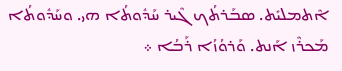ܐܶܬܡܠܝܺܬ. ܣܒܰܪܬܳܟ ܓܶܝܪ ܚܰܕܽܘܬܳܐ ܗܝ. ܘܚܰܕܽܘܬܳܐ ܡܰܟܪܶܙ ܐܰܢܬ. ܘܰܪܘܳܙܳܐ ܪܰܒܳܐ ܀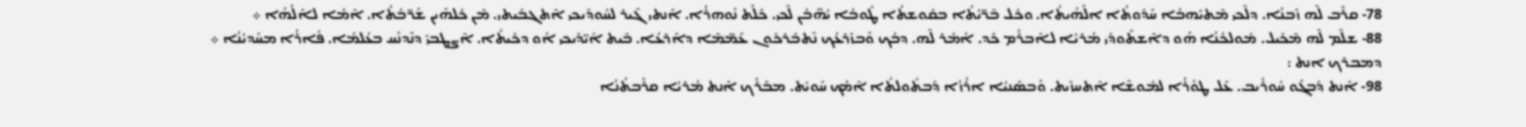78- ܩܪܶܒ ܠܶܗ ܙܰܒܢܳܐ. ܕܠܶܟܝ ܡܶܬܝܰܗܒܳܐ ܚܰܕܽܘܬܳܐ ܐܠܰܗܳܝܬܳܐ. ܘܟܽܠ ܒܶܪ̈ܝܳܬܳܐ ܒܩܽܘܫܬܳܐ ܛܽܘܒܳܐ ܝܳܗ̈ܒܳܢ ܠܶܟܝ. ܟܰܠܰܬ ܢܽܘܗܪܳܐ. ܐܰܢܬܝ ܓܶܝܪ ܠܚܽܘܕܰܝܟܝ ܐܶܬܓܒܺܝܬܝ. ܡܶܢ ܟܽܠܗܶܝܢ ܫܰܪ̈ܒܳܬܳܐ. ܐܶܡܳܐ ܠܐܰܠܳܗܳܐ ܀
88- ܫܠܶܡ ܠܶܗ ܡܶܟܺܝܠ. ܡܽܘܠܟܳܢܳܐ ܗܰܘ ܕܐܶܫܬܰܘܕܺܝ ܡܳܪܝܳܐ ܠܐܰܒܪܳܡ ܟܰܕ. ܐܳܡܰܪ ܠܶܗ. ܕܒܳܟ ܘܰܒܙܰܪܥܳܟ ܢܶܬܒܰܪܟܽܘܢ ܥܰܡ̈ܡܶܐ ܕܐܰܪܥܳܐ. ܒܶܝܬ ܐܺܝ̈ܕܰܝܟܝ ܐܳܘ ܕܟܺܝܬܳܐ. ܐܶܨܛܒܝܺ ܕܢܶܕܢܰܚ ܒܥܳܠܡܳܐ. ܦܳܐܪܳܐ ܡܚܰܕܝܳܢܳܐ ܀
ܕܡܒܪܟ ܐܢܬ :
98- ܐܰܢܬ ܕܰܒܓܰܘ ܚܽܘܪܺܝܒ. ܥܰܠ ܛܘܽܪܳܐ ܠܡܽܘܫܶܐ ܐܶܬܚܙܺܝܬ. ܘܰܒܣܰܢܝܳܐ ܐܪܳܙܳܐ ܕܰܒܬܽܘܠܬܳܐ ܐܶܡܳܟ ܚܰܘܝܺܬ. ܡܒܰܪܰܟ ܐܰܢܬ ܡܳܪܝܳܐ ܩܪܰܒܬܳܢܳܐ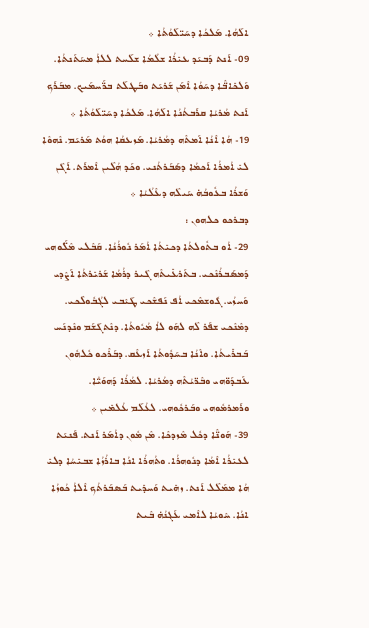ܐܠܰܗܳܐ. ܡܰܠܟܳܐ ܕܚܰܝ̈ܠܰܘܳܬܳܐ ܀
09- ܐܰܢܬ ܕܰܒܝܰܕ ܥܝܺܪܳܐ ܫܠܳܡܳܐ ܫܠܰܚܬ ܠܠܐܳ ܡܚܰܬܰܢܬܳܐ. ܘܰܠܟܺܐܒ̈ܶܐ ܕܚܰܘܳܐ ܐܶܡܰܢ ܫܰܪܝܰܬ ܘܒܰܛܠܰܬ ܒܪ̈ܰܚܡܰܝܟ. ܡܒܰܪܰܟ ܐܰܢܬ ܡܳܪܝܳܐ ܩܪܰܒܬܳܢܳܐ ܐܠܰܗܳܐ. ܡܰܠܟܳܐ ܕܚܰܝ̈ܠܰܘܳܬܳܐ ܀
19- ܗܳܐ ܐܶܢܳܐ ܐܰܡܬܶܗ ܕܡܳܪܝܳܐ. ܡܰܙܥܩܳܐ ܗܘܳܬ ܡܰܪܝܰܡ. ܢܶܗܘܶܐ ܠܝܺ ܐܳܡܪܳܐ ܐܰܟܡܳܐ ܕܣܰܒܰܪܬܳܢܝ. ܘܟܰܕ ܗܳܠܶܝܢ ܐܶܡܪܰܬ. ܐܰܓܶܢ ܘܰܫܪܳܐ ܒܥܽܘܒܳܗ̇ ܚܰܝܠܶܗ ܕܥܶܠܳܝܳܐ ܀
ܕܒܪܟܘ ܟܠܗܘܢ :
29- ܐܳܘ ܒܬܽܘܠܬܳܐ ܕܟܝܺܬܳܐ ܐܳܡܰܪ ܢܽܘܪܳܢܳܐ. ܩܰܒܶܠܝ ܡܶܠ̈ܰܘܗܝ ܕܰܡܣܰܒܪܳܢܶܟܝ. ܒܬܰܪܥܺܝܬܶܗ ܓܶܝܪ ܕܪܳܡܳܐ ܫܰܪܝܺܪܬܳܐ ܐܰܨܶܕܝ ܘܰܚܙܳܝ. ܓܽܘܫܡܶܟܝ ܐܳܦ ܢܰܦܫܶܟܝ ܛܰܝܶܒܝ ܠܓܳܒܽܘܠܶܟܝ. ܕܡܶܢܶܟܝ ܫܦܰܪ ܠܶܗ ܠܗܰܘ ܠܐܳ ܡܳܝܽܘܬܳܐ. ܕܢܶܬܓܰܫܰܡ ܘܢܶܕܢܰܚ ܒܰܒܪܺܝܬܳܐ. ܘܐܶܢܳܐ ܒܚܰܕܽܘܬܳܐ ܐܰܙܥܶܩ. ܕܒܰܪܶܟܘ ܟܽܠܗܽܘܢ ܥܰܒܕܰܘ̈ܗܝ ܘܒܶܪ̈ܝܳܬܶܗ ܕܡܳܪܝܳܐ. ܠܡܳܪܳܐ ܕܰܗܘܰܝ̈ܳܐ. ܘܪܰܡܪܡܽܘܗܝ ܘܒܰܪܟܽܘܗܝ. ܠܥܳܠܰܡ ܥܳܠܡܺܝܢ ܀
39- ܗܰܘܢ̈ܶܐ ܕܟܽܠ ܡܶܙܕܟܶܐ. ܡܶܢ ܡܽܘܢ ܕܐܳܡܰܪ ܐܰܢܬ. ܦܰܢܝܰܬ ܠܥܝܺܪܳܐ ܐܶܡܳܐ ܕܢܽܘܗܪܳܐ. ܘܬܳܗܪܳܐ ܐܢܳܐ ܒܐܪܳܙܳܐ ܫܒܝܺܚܳܐ ܕܠܝܺ ܗܳܐ ܡܡܰܠܶܠ ܐܰܢܬ. ܙܗܺܝܬ ܘܰܚܕܺܝܬ ܒܰܣܒܰܪܬܳܟ ܐܶܠܐܳ ܟܳܘܙܳܐ ܐܢܳܐ. ܚܶܘܝܳܐ ܠܐܶܡܝ ܥܰܓܢܳܗ̇ ܒܶܝܬ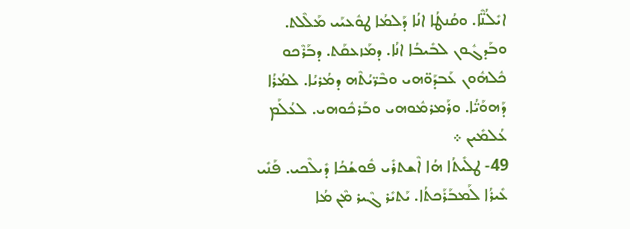ܐܝܺܠܳܢ̈ܶܐ. ܘܩܳܢܛܳܐ ܐܢܳܐ ܕܰܠܡܳܐ ܛܘܽܥܝܰܝ ܡܰܠܶܠܬ. ܘܒܰܕܓܽܘܢ ܠܒܺܝܒܳܐ ܐܢܳܐ. ܕܡܰܙܥܩܰܬ. ܕܒܰܪܶܟܘ ܟܽܠܗܽܘܢ ܥܰܒܕܰܘ̈ܗܝ ܘܒܶܪ̈ܝܳܬܶܗ ܕܡܳܪܝܳܐ. ܠܡܳܪܳܐ ܕܰܗܘܰܝ̈ܳܐ. ܘܪܰܡܪܡܽܘܗܝ ܘܒܰܪܟܽܘܗܝ. ܠܥܳܠܰܡ ܥܳܠܡܺܝܢ ܀
49- ܛܠܺܝܬܳܐ ܗܳܐ ܐܶܫܬܪܺܝ ܦܽܘܫܳܟܳܐ ܕܺܝܠܶܟܝ. ܦܰܢܺܝ ܥܺܝܪܳܐ ܠܰܡܒܰܪܰܟܬܳܐ. ܝܰܬܝܺܪ ܓܶܝܪ ܡܶܢ ܡܳܐ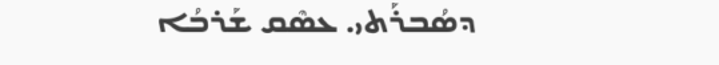ܕܣܳܒܪܰܬܝ. ܥܣܶܩ ܫܰܪܒܳܐ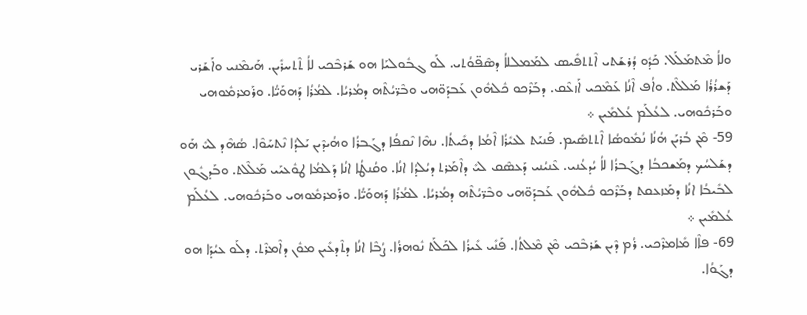ܘܠܐܳ ܡܶܬܡܰܠܰܠ. ܟܰܕܽܘ ܕܳܪܫܰܬܝ ܐܶܬܬܦܺܝܣ ܠܡܰܡܠܠܐܳ ܕܣܶܦ̈ܘܳܬܝ. ܠܰܘ ܓܒܽܘܠܝܰܐ ܗܘ ܫܰܪܒܶܟܝ ܠܐܳ ܬܶܬܚܪܺܝܢ. ܗܰܝܡܶܢܝ ܘܐܰܫܰܪܝ ܕܰܫܪܳܪܳܐ ܡܰܠܠܶܬ. ܘܐܳܦ ܐܶܢܳܐ ܥܰܡܶܟܝ ܐܰܙܥܶܩ. ܕܒܰܪܶܟܘ ܟܽܠܗܽܘܢ ܥܰܒܕܰܘ̈ܗܝ ܘܒܶܪ̈ܝܳܬܶܗ ܕܡܳܪܝܳܐ. ܠܡܳܪܳܐ ܕܰܗܘܰܝ̈ܳܐ. ܘܪܰܡܪܡܽܘܗܝ ܘܒܰܪܟܽܘܗܝ. ܠܥܳܠܰܡ ܥܳܠܡܺܝܢ ܀
59- ܡܶܢ ܒܳܪܝܰܢ ܗܳܢܳܐ ܢܳܡܽܘܣܳܐ ܐܶܬܬܣܺܝܡ. ܦܰܢܝܰܬ ܠܥܝܺܪܳܐ ܐܶܡܳܐ ܕܟܺܝܬܳܐ. ܢܗܶܐ ܢܶܩܦܳܐ ܕܓܰܒܪܳܐ ܘܗܳܝܕܶܝܢ ܝܰܠܕܳܐ ܢܶܬܚܰܘܶܐ. ܣܳܗܶܕ ܠܝܺ ܗܰܘ ܕܫܰܠܚܳܟ ܕܡܰܫܟܒܳܐ ܕܓܰܒܪܳܐ ܠܐܳ ܝܳܕܥܳܢܝ. ܥܶܢܝܳܢܝ ܕܰܥܣܶܩ ܠܝܺ ܕܐܶܡܰܪܬ ܕܝܳܠܕܳܐ ܐܢܳܐ. ܘܩܳܢܛܳܐ ܐܢܳܐ ܕܰܠܡܳܐ ܛܘܽܥܝܰܝ ܡܰܠܶܠܬ. ܘܒܰܕܓܽܘܢ ܠܒܺܝܒܳܐ ܐܢܳܐ ܕܡܰܙܥܩܬ ܕܒܰܪܶܟܘ ܟܽܠܗܽܘܢ ܥܰܒܕܰܘ̈ܗܝ ܘܒܶܪ̈ܝܳܬܶܗ ܕܡܳܪܝܳܐ. ܠܡܳܪܳܐ ܕܰܗܘܰܝ̈ܳܐ. ܘܪܰܡܪܡܽܘܗܝ ܘܒܰܪܟܽܘܗܝ. ܠܥܳܠܰܡ ܥܳܠܡܺܝܢ ܀
69- ܦܐܶܐ ܡܺܐܡܪܶܟܝ. ܪܳܡ ܕܶܝܢ ܫܰܪܒܶܟܝ ܡܶܢ ܡܶܠܬܳܐ. ܦܰܢܺܝ ܥܺܝܪܳܐ ܠܟܰܠܰܬ ܢܽܘܗܪܳܐ. ܨܳܒܶܐ ܐܢܳܐ ܕܬܶܕܥܺܝܢ ܡܘܽܢ ܕܐܶܡܪܶܬ. ܕܠܰܘ ܥܝܳܕܰܐ ܗܘ ܕܓܰܘܳܐ.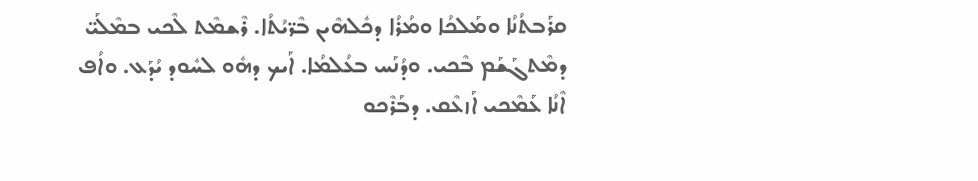ܩܪܰܒܬܳܢܳܐ ܘܡܰܠܟܳܐ ܘܡܳܪܳܐ ܕܟܽܠܗܶܝܢ ܒܶܪ̈ܝܳܬܳܐ. ܪܶܫܡܶܬ ܠܶܟܝ ܒܡܶܠܰܝ̈ ܕܡܶܬܓܰܫܰܡ ܒܶܟܝ. ܘܕܳܢܰܚ ܒܥܳܠܡܳܐ. ܐܰܝܟ ܕܗܽܘ ܠܚܽܘܕ ܝܳܕܰܥ. ܘܐܳܦ ܐܶܢܳܐ ܥܰܡܶܟܝ ܐܰܙܥܶܩ. ܕܒܰܪܶܟܘ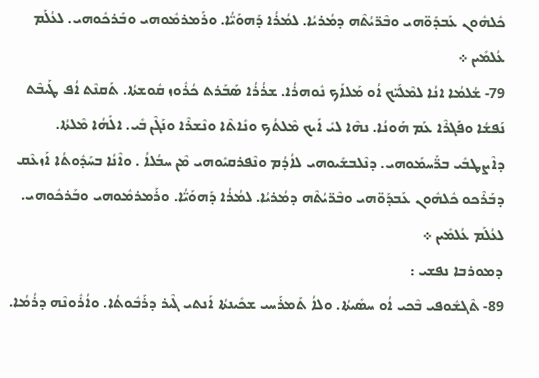ܟܽܠܗܽܘܢ ܥܰܒܕܰܘ̈ܗܝ ܘܒܶܪ̈ܝܳܬܶܗ ܕܡܳܪܝܳܐ. ܠܡܳܪܳܐ ܕܰܗܘܰܝ̈ܳܐ. ܘܪܰܡܪܡܽܘܗܝ ܘܒܰܪܟܽܘܗܝ. ܠܥܳܠܰܡ ܥܳܠܡܺܝܢ ܀
79- ܫܳܠܡܳܐ ܐܢܳܐ ܠܡܶܠܰܝ̈ܟ ܐܳܘ ܡܰܠܐܰܟ ܢܽܘܗܪܳܐ. ܫܪܳܪܳܐ ܣܰܒܰܪܬ ܟܳܪܽܘܙ ܩܽܘܫܬܳܐ. ܬܰܩܢܶܬ ܐܳܦ ܛܰܝܒܶܬ ܢܰܦܫܳܐ ܘܦܰܓܪܶܐ ܥܰܡ ܗܰܘܢܳܐ. ܢܗܶܐ ܠܝܺ ܐܰܝܟ ܡܶܠܬܳܟ ܘܢܺܐܬܶܐ ܘܢܶܫܪܶܐ ܘܢܰܓܶܢ ܒܺܝ. ܐܠܰܗܳܐ ܡܶܠܬܳܐ. ܕܐܶܨܛܒܺܝ ܒܪ̈ܰܚܡܰܘܗܝ. ܕܢܶܠܒܫܺܝܘܗܝ ܠܐܳܕܳܡ ܘܢܶܦܪܩܝܺܘܗܝ ܡܶܢ ܚܒܳܠܐܳ . ܘܐܶܢܳܐ ܒܚܰܕܽܘܬܳܐ ܐܰܙܥܶܩ ܕܒܰܪܶܟܘ ܟܽܠܗܽܘܢ ܥܰܒܕܰܘ̈ܗܝ ܘܒܶܪ̈ܝܳܬܶܗ ܕܡܳܪܝܳܐ. ܠܡܳܪܳܐ ܕܰܗܘܰܝ̈ܳܐ. ܘܪܰܡܪܡܽܘܗܝ ܘܒܰܪܟܽܘܗܝ. ܠܥܳܠܰܡ ܥܳܠܡܺܝܢ ܀
ܕܡܘܪܒܐ ܢܦܫܝ :
89- ܬܶܓܫܽܘܦܝ ܒܶܟܝ ܐܳܘ ܚܣܺܝܬܳܐ. ܘܠܐܳ ܬܰܡܪܰܚܝ ܫܟܺܝܢܬܳܐ ܐܰܢܬܝ ܓܶܝܪ ܕܪܰܒܽܘܬܳܐ. ܘܐܳܪܽܘܢܶܗ ܕܪܳܡܳܐ.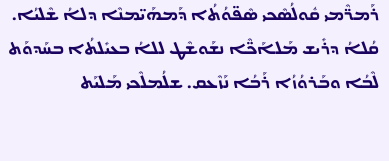ܪܰܡܪ̈ܶܡܝ ܩܽܘܠܳܣܶܟܝ ܣܶܦ̈ܘܳܬܳܐ ܕܰܡܗܰܝ̈ܡܢܶܐ ܕܠܐܳ ܫܶܠܝܳܐ. ܩܳܠܐܳ ܕܪܺܝܫ ܡܰܠܐܰܟ̈ܶܐ ܢܫܰܘܫܶܛ ܠܠܐܳ ܒܥܝܺܠܬܳܐ ܒܚܰܕܘܰܬ ܠܶܒܳܐ ܘܒܰܪܘܳܙܳܐ ܪܰܒܳܐ ܢܰܙܶܥܩ. ܫܠܳܡܠܶܟܝ ܡܰܠܝܰܬ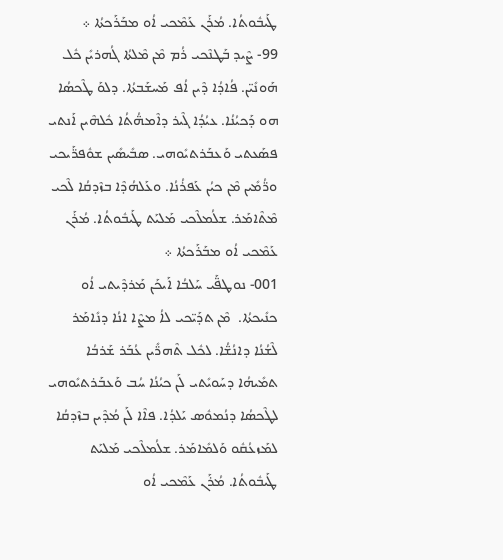ܛܰܝܒܽܘܬܳܐ. ܡܳܪܰܢ ܥܰܡܶܟܝ ܐܳܘ ܡܒܰܪܰܟܬܳܐ ܀
99- ܨܶܝܕ ܒܰܛܢܶܟܝ ܪܳܡ ܡܶܢ ܡܶܠܬܳܐ ܓܳܗܪܝܺܢ ܟܽܠ ܗܰܘܢܺܝ̈ܢ. ܦܳܐܕܳܐ ܕܶܝܢ ܐܳܦ ܡܰܚܫܰܒܬܳܐ. ܕܠܘܰ ܛܶܟܣܳܐ ܗܘ ܕܰܟܝܳܢܳܐ. ܥܝܳܕܳܐ ܓܶܝܪ ܕܐܶܡܗ̈ܳܬܳܐ ܟܽܠܗܶܝܢ ܐܰܢܬܝ ܦܣܰܥܬܝ ܘܰܥܒܰܪܬܝܺܘܗܝ. ܣܒܺܝܣܺܝܢ ܫܘܽܦܪ̈ܰܝܟܝ ܘܪ̈ܳܡܺܝܢ ܡܶܢ ܟܝܳܢ ܥܰܦܪܳܢܳܐ. ܘܥܰܠܗܳܕܶܐ ܒܙܶܕܩܳܐ ܠܶܟܝ ܡܶܬܶܐܡܰܪ. ܫܠܳܡܠܶܟܝ ܡܰܠܝܰܬ ܛܰܝܒܽܘܬܳܐ. ܡܳܪܰܢ ܥܰܡܶܟܝ ܐܳܘ ܡܒܰܪܰܟܬܳܐ ܀
001- ܢܘܛܦ̈ܰܝ ܚܰܠܒܳܐ ܐܰܝܟܰܢ ܡܰܪܕܶܝܬܝ ܐܳܘ ܟܢܺܝܟܬܳܐ.  ܡܶܢ ܬܕܰܝ̈ܟܝ ܠܐܳ ܡܨܶܐ ܐܢܳܐ ܕܢܺܐܡܰܪ ܠܶܫܳܢܳܐ ܕܐܢܳܫ̈ܳܐ. ܠܟܽܠ ܬܶܗܪ̈ܺܝܢ ܥܳܒܰܪ ܫܰܪܒܳܐ ܬܡܺܝܗܳܐ ܕܚܰܘܝܺܬܝ ܠܰܢ ܟܝܳܢܳܐ ܚܳܒ ܘܰܥܒܰܪܬܝܺܘܗܝ ܠܛܶܟܣܳܐ ܕܢܳܡܘܽܣ ܝܰܠܕܳܐ. ܦܐܶܐ ܠܰܢ ܡܳܕܶܝܢ ܒܙܶܕܩܳܐ ܠܡܰܙܥܳܩܽܘ ܘܰܠܡܺܐܡܰܪ. ܫܠܳܡܠܶܟܝ ܡܰܠܝܰܬ ܛܰܝܒܽܘܬܳܐ. ܡܳܪܰܢ ܥܰܡܶܟܝ ܐܳܘ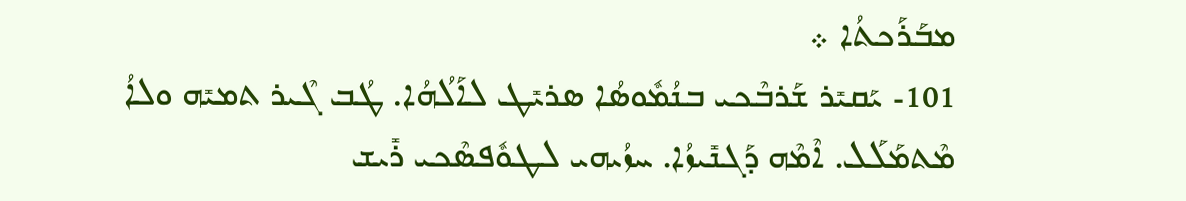ܡܒܰܪܰܟܬܳܐ ܀
101- ܝܰܩܝܺܪ ܫܰܪܒܶܟܝ ܒܢܳܡܽܘܣܳܐ ܣܪܝܺܛ ܠܐܰܠܳܗܳܐ. ܛܳܒ ܓܶܝܪ ܬܡܝܺܗ ܘܠܐܳ ܡܶܬܡܰܠܰܠ. ܐܶܡܶܗ ܕܰܓܢܺܝܙܳܐ. ܚܙܳܝܗܝ ܠܛܘܽܦܣܶܟܝ ܪܺܝܫ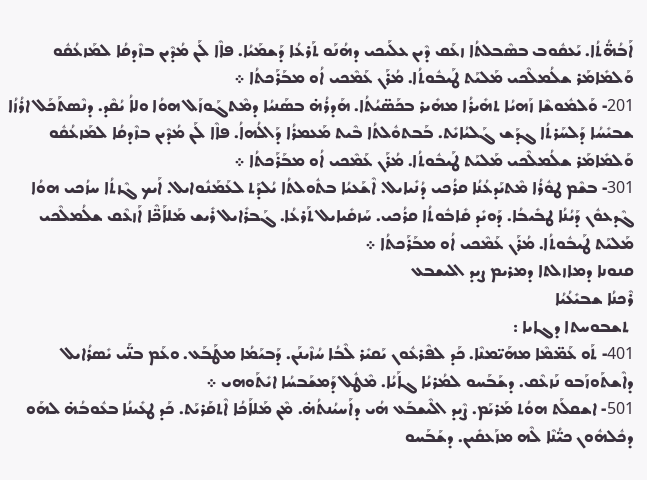ܐܰܒܳܗ̈ܳܬܳܐ. ܝܰܥܩܽܘܒ ܒܣܶܒܠܬܳܐ ܙܥܰܩ ܕܶܝܢ ܥܠܰܝܟܝ ܕܗܳܢܰܘ ܬܰܪܥܳܐ ܕܰܫܡܰܝܳܐ. ܦܐܶܐ ܠܰܢ ܡܳܕܶܝܢ ܒܙܶܕܩܳܐ ܠܡܰܙܥܳܩܽܘ ܘܰܠܡܺܐܡܰܪ ܫܠܳܡܠܶܟܝ ܡܰܠܝܰܬ ܛܰܝܒܽܘܬܳܐ. ܡܳܪܰܢ ܥܰܡܶܟܝ ܐܳܘ ܡܒܰܪܰܟܬܳܐ ܀
201- ܘܰܠܡܽܘܫܶܐ ܙܰܗܝܳܐ ܬܗܺܝܪܳܐ ܡܗܺܝܪ ܒܟܰܣ̈ܝܳܬܳܐ. ܗܰܕܪܳܗ̇ ܒܣܰܢܝܳܐ ܕܡܶܬܓܰܘܙܰܠ ܗܘܳܐ ܘܠܐܳ ܝܳܩܶܕ. ܕܢܶܣܬܰܟܰܠ ܐܪܳܙܳܐ ܫܒܝܺܚܳܐ ܕܰܠܚܰܪܬܳܐ ܓܕܰܫ ܓܰܠܝܳܐܝܺܬ. ܒܰܒܬܘܽܠܬܳܐ ܒܶܝܬ ܡܰܥܡܪܳܐ ܕܰܐܠܳܗܐܳ. ܦܐܶܐ ܠܰܢ ܡܳܕܶܝܢ ܒܙܶܕܩܳܐ ܠܡܰܙܥܳܩܽܘ ܘܰܠܡܺܐܡܰܪ ܫܠܳܡܠܶܟܝ ܡܰܠܝܰܬ ܛܰܝܒܽܘܬܳܐ. ܡܳܪܰܢ ܥܰܡܶܟܝ ܐܳܘ ܡܒܰܪܰܟܬܳܐ ܀
301- ܒܫܶܡ ܛܘܽܪܳܐ ܡܶܬܝܰܕܥܳܢܳܐ ܩܪܳܟܝ ܕܳܢܺܝܐܝܠ. ܐܶܫܰܥܝܳܐ ܒܬܽܘܠܬܳܐ ܝܳܠܕܰܬ ܠܥܰܡܰܢܽܘܐܝܠ. ܐܰܝܟ ܓܶܙܬܳܐ ܚܙܳܟܝ ܗܘܳܐ ܓܶܕܥܘܽܢ ܕܰܝܳܢܳܐ ܛܒܺܝܒܳܐ. ܕܰܘܝܺܕ ܩܺܐܒܽܘܬܳܐ ܩܪܳܟܝ. ܚܰܙܩܺܝܐܝܠ ܬܰܪܥܳܐ. ܓܰܒܪܺܐܝܠ ܪܺܝܫ ܡܰܠܐܰܟ̈ܶܐ ܐܰܙܥܶܩ ܫܠܳܡܠܶܟܝ ܡܰܠܝܰܬ ܛܰܝܒܽܘܬܳܐ. ܡܳܪܰܢ ܥܰܡܶܟܝ ܐܳܘ ܡܒܰܪܰܟܬܳܐ ܀
ܩܢܘܢܐ ܕܡܐܙܠܬܐ ܕܡܪܝܡ ܨܝܕ ܐܠܝܫܒܥ
ܪܶܟܢܳܐ ܫܒܝܺܥܳܝܳܐ
 ܬܫܒܘܚܬܐ ܕܓܐܝܐ :
401- ܬܰܘ ܥܰܡ̈ܡܶܐ ܡܗܰܝ̈ܡܢܶܐ. ܟܰܕ ܠܦܶܪܥܽܘܢ ܝܰܩܝܺܪ ܠܶܒܳܐ ܚܳܙܶܝܢܰܢ. ܕܰܒܝܰܡܳܐ ܡܛܰܒܰܥ. ܘܥܰܡ ܒܢ̈ܰܝ ܝܺܣܪܳܐܝܠ ܕܐܶܫܬܰܘܙܰܒܘ ܢܰܙܥܶܩ. ܕܫܰܒܰܚܘ ܠܡܳܪܝܳܐ ܓܐܰܝܳܐ. ܡܶܛܽܠ ܕܰܡܫܰܒܚܳܐ ܐܝܺܬܰܘܗܝ ܀
501- ܐܫܩܠܰܬ ܗܘܳܬ ܡܰܪܝܰܡ. ܨܶܝܕ ܐܠܶܝܫܒܰܥ ܗܳܝ ܕܐܰܚܝܳܢܬܳܗ̇. ܡܶܢ ܡܰܠܐܰܟܳܐ ܐܶܬܩܰܪܝܰܬ. ܟܰܕ ܛܥܺܝܢܳܐ ܒܥܽܘܒܳܗ̇ ܠܗܰܘ ܕܟܽܠܗܽܘܢ ܟܝ̈ܳܢܶܐ ܠܶܗ ܡܙܰܥܩܺܝܢ. ܕܫܰܒܰܚܘ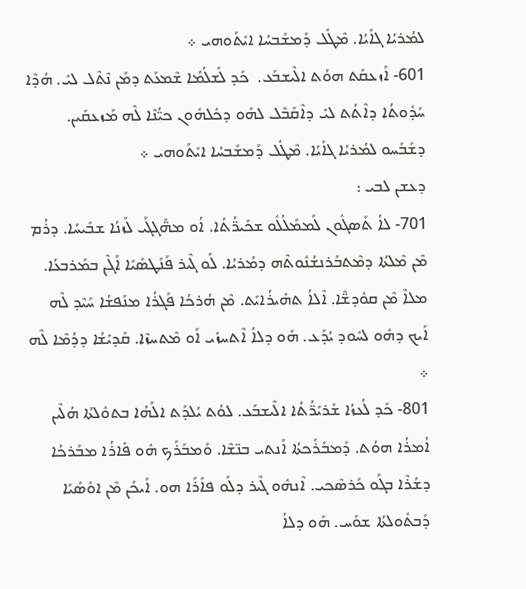ܠܡܳܪܝܳܐ ܓܐܰܝܳܐ. ܡܶܛܽܠ ܕܰܡܫܰܒܚܳܐ ܐܝܺܬܰܘܗܝ ܀
601- ܐܰܙܥܩܰܬ ܗܘܳܬ ܐܠܶܝܫܒܰܥ.  ܟܰܕ ܠܰܫܠܳܡܳܐ ܫܶܡܥܰܬ ܕܡܰܢ ܢܶܬܶܠ ܠܝܺ. ܗܳܕܶܐ ܚܰܕܽܘܬܳܐ ܕܐܶܬܳܬ ܠܝܺ ܕܐܶܩܰܒܶܠ ܠܗܰܘ ܕܟܽܠܗܽܘܢ ܟܝ̈ܳܢܶܐ ܠܶܗ ܡܰܙܥܩܺܝܢ. ܕܫܰܒܰܚܘ ܠܡܳܪܝܳܐ ܓܐܰܝܳܐ. ܡܶܛܽܠ ܕܰܡܫܰܒܚܳܐ ܐܝܺܬܰܘܗܝ ܀
ܕܥܫܢ ܠܒܝ :
701- ܠܐܳ ܬܰܣܓܽܘܢ ܠܰܡܡܰܠܳܠܽܘ ܫܟܺܝܪ̈ܳܬܳܐ. ܐܳܘ ܡܗ̈ܰܓܓܰܝ ܠܰܙܢܳܐ ܫܒܺܝܚܳܐ. ܕܪܳܡ ܡܶܢ ܡܶܠܬܳܐ ܕܡܶܬܒܰܪܢܫܳܢܽܘܬܶܗ ܕܡܳܪܝܳܐ. ܠܰܘ ܓܶܝܪ ܦܰܢܰܛܣܺܝܰܐ ܐܰܓܶܢ ܒܡܰܪܒܥܳܐ. ܡܠܐܶ ܡܶܢ ܩܘܽܕܫ̈ܶܐ. ܐܶܠܐܳ ܬܗܺܝܪܳܐܝܺܬ. ܡܶܢ ܗܳܪܟܳܐ ܦܰܓܪܳܐ ܡܢܰܦܫܳܐ ܚܰܝܶܕ ܠܶܗ ܐܰܝܟ ܕܗܽܘ ܠܚܽܘܕ ܝܳܕܰܥ. ܗܰܘ ܕܠܐܳ ܐܶܬܚܙܺܝ ܐܰܘ ܡܶܬܚܙܶܐ. ܩܰܕܝܺܫܳܐ ܕܕܳܡܶܐ ܠܶܗ ܀
801- ܟܰܕ ܠܳܥܙܳܐ ܫܰܪܝܺܪ̈ܳܬܳܐ ܐܠܶܝܫܒܰܥ. ܠܘܳܬ ܝܳܠܕܰܬ ܐܠܰܗܳܐ ܒܬܘܽܠܬܳܐ ܗܳܠܶܝܢ ܐܳܡܪܳܐ ܗܘܳܬ. ܕܰܡܒܰܪܰܟܬܳܐ ܐܰܢܬܝ ܒܢ̈ܫܶܐ. ܘܰܡܒܰܪܰܟ ܗܽܘ ܦܺܐܪܳܐ ܡܒܰܪܟܳܐ ܕܫܳܪܶܐ ܒܓܰܘ ܟܰܪܣܶܟܝ. ܐܶܢܗܽܘ ܓܶܝܪ ܕܠܰܘ ܦܐܺܪܰܐ ܗܘ. ܐܰܝܟܰܢ ܡܶܢ ܐܘܽܣܺܝܰܐ ܕܰܒܬܽܘܠܬܳܐ ܫܘܰܚ. ܗܰܘ ܕܠܐܳ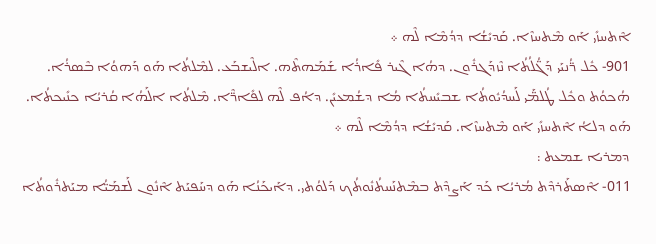ܐܶܬܚܙܺܝ ܐܰܘ ܡܶܬܚܙܶܐ. ܩܰܕܝܺܫܳܐ ܕܕܳܡܶܐ ܠܶܗ ܀
901- ܟܽܠ ܪ̈ܳܢܝܰܝ ܕܰܓ̈ܳܠܳܬܳܐ ܢܶܙܕܰܓܪܽܘܢ. ܕܗܳܐ ܓܶܝܪ ܦܺܐܪܳܐ ܫܰܡܰܗܬܶܗ. ܐܠܶܝܫܒܰܥ. ܠܡܶܠܬܳܐ ܗܰܘ ܕܰܗܘܳܐ ܒܶܣܪܳܐ. ܗܳܟܘܳܬ ܘܟܽܠ ܛܳܠܡ̈ܰܝ ܠܰܚܕܳܝܽܘܬܳܐ ܫܒܝܺܚܬܳܐ ܡܳܐ ܕܫܳܡܥܝܺܢ. ܕܐܳܦ ܠܶܗ ܠܦܺܐܪ̈ܶܐ. ܡܶܠܬܳܐ ܐܠܰܗܳܐ ܩܳܪܝܳܐ ܟܢܺܝܟܬܳܐ. ܗܰܘ ܕܠܐܳ ܐܶܬܚܙܺܝ ܐܰܘ ܡܶܬܚܙܶܐ. ܩܰܕܝܺܫܳܐ ܕܕܳܡܶܐ ܠܶܗ ܀
ܕܡܪܝܐ ܫܡܥܬ :
011- ܐܶܣܬܰܪܕܶܬ ܡܳܪܝܳܐ ܟܰܕ ܐܰܨܕܶܬ ܒܡܶܬܢܰܚܬܳܢܽܘܬܳܟ ܕܰܠܘܳܬܝ. ܕܐܰܝܟܰܢܳܐ ܗܰܘ ܕܚܰܦܝܰܬ ܐܶܢܽܘܢ ܠܰܫܡܰܝ̈ܳܐ ܡܝܰܬܪܽܘܬܳܐ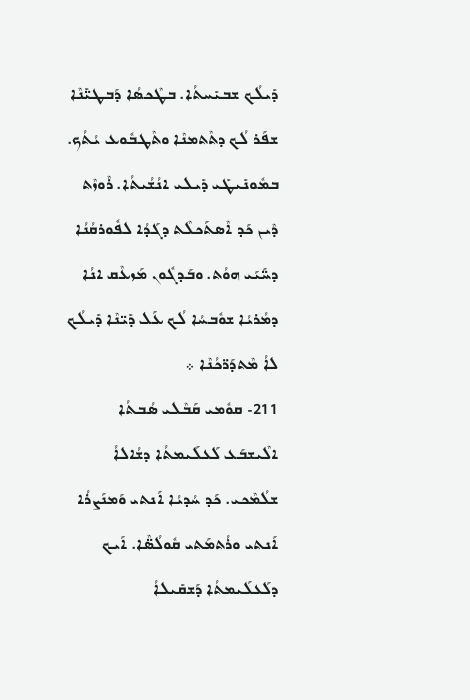ܕܺܝܠܳܟ ܫܒܝܺܚܬܳܐ. ܒܛܶܟܣܳܐ ܕܰܒܛܝ̈ܺܢܶܐ ܫܦܰܪ ܠܳܟ ܕܬܶܬܡܢܶܐ ܘܬܶܛܒܽܘܥ ܝܳܬܳܟ. ܒܡܽܘܢܺܝܛܺܝ ܕܺܝܠܝ ܐܢܳܫܳܝܬܳܐ. ܪܶܘܙܶܬ ܕܶܝܢ ܟܰܕ ܐܶܣܬܰܟܠܶܬ ܕܓܰܕܳܐ ܠܦܽܘܪܩܳܢܳܐ ܕܚ̈ܰܝܰܝ ܗܘܳܬ. ܘܒܰܕܓܽܘܢ ܡܰܙܥܶܩ ܐܢܳܐ ܕܡܳܪܝܳܐ ܫܘܽܒܚܳܐ ܠܳܟ ܥܰܠ ܕܺܝ̈ܢܶܐ ܕܺܝܠܳܟ ܠܐܳ ܡܶܬܕܰܪ̈ܟܳܢܶܐ ܀
211- ܩܘܽܡܝ ܩܰܒܶܠܝ ܣܳܒܬܳܐ ܐܠܶܝܫܒܰܥ ܠܰܥܠܰܝܡܬܳܐ ܕܫܳܐܠܐܳ ܫܠܳܡܶܟܝ. ܟܰܕ ܚܳܕܝܳܐ ܐܰܢܬܝ ܘܰܡܢܰܨܪܳܐ ܐܰܢܬܝ ܘܪܳܬܡܰܬܝ ܩܽܘܠܳܣ̈ܶܐ. ܐܰܝܟ ܕܠܰܥܠܰܝܡܬܳܐ ܕܰܫܩܺܝܠܐܳ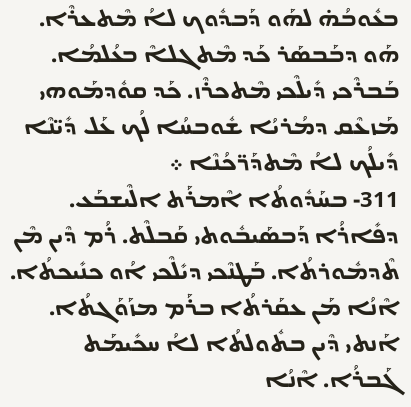ܒܥܽܘܒܳܗ̇ ܠܗܰܘ ܕܰܒܕܽܘܟ ܠܐܳ ܡܶܬܥܪܶܐ. ܗܰܘ ܕܒܰܒܣܰܪ ܟܰܕ ܡܶܬܓܠܐܶ ܒܥܳܠܡܳܐ. ܒܰܒܪܶܟܝ ܕܺܝܠܶܟܝ ܡܶܬܟܪܶܙ. ܟܰܕ ܩܘܽܕܡܰܘܗܝ ܡܰܙܥܶܩ ܕܡܳܪܝܳܐ ܫܽܘܒܚܳܐ ܠܳܟ ܥܰܠ ܕܺܝ̈ܢܶܐ ܕܺܝܠܳܟ ܠܐܳ ܡܶܬܕܰܪ̈ܟܳܢܶܐ ܀
311- ܒܚܰܕܽܘܬܳܐ ܐܶܡܪܰܬ ܐܠܶܝܫܒܰܥ. ܕܦܺܐܪܳܐ ܕܰܒܣܰܝܒܽܘܬܝ ܩܰܒܠܶܬ. ܪܳܡ ܕܶܝܢ ܡܶܢ ܬܶܕܡܽܘܪܬܳܐ. ܒܰܛܢܶܟܝ ܕܝܺܠܶܟܝ ܐܳܘ ܟܢܺܝܟܬܳܐ. ܐܶܢܳܐ ܡܰܢ ܥܩܰܪܬܳܐ ܒܪܰܡ ܡܙܰܘܰܓܬܳܐ. ܐܰܢܬܝ ܕܶܝܢ ܒܬܽܘܠܬܳܐ ܠܐܳ ܚܟܺܝܡܰܬ ܓܰܒܪܳܐ. ܐܶܢܳܐ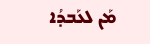ܡܰܢ ܠܥܰܒܕܳܐ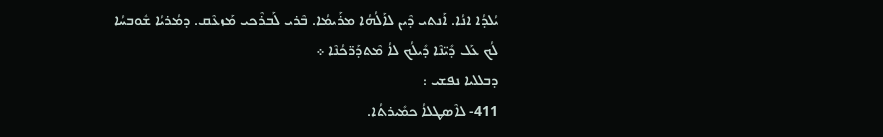ܝܳܠܕܳܐ ܐܢܳܐ. ܐܰܢܬܝ ܕܶܝܢ ܠܐܰܠܳܗܳܐ ܡܪܰܝܡܳܐ. ܒܶܪܝ ܠܰܒܪܶܟܝ ܡܰܙܥܶܩ. ܕܡܳܪܝܳܐ ܫܽܘܒܚܳܐ ܠܳܟ ܥܰܠ ܕܺܝ̈ܢܶܐ ܕܺܝܠܳܟ ܠܐܳ ܡܶܬܕܰܪ̈ܟܳܢܶܐ ܀
ܕܒܠܠܝܐ ܢܦܫܝ :
411- ܠܐܶܣܛܠܐܳ ܟܡܺܝܪܬܳܐ.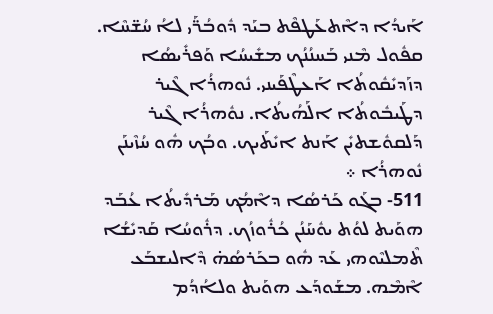ܐܰܝܕܳܐ ܕܐܶܬܥܰܛܦܶܬ ܒܝܰܕ ܕܽܘܒܳܪ̈ܰܝ ܠܐܳ ܚܳܫ̈ܚܶܐ. ܩܦܽܘܠ ܡܶܢܝ ܒܰܚܢܳܢܳܟ ܡܫܺܝܚܳܐ ܘܰܦܪܺܝܣܳܐ ܕܙܰܕܝܺܩܽܘܬܳܐ ܐܰܥܛܶܦܰܝܢܝ. ܢܽܘܗܪܳܐ ܓܶܝܪ ܕܛܰܝܒܽܘܬܳܐ ܐܠܰܗܳܝܬܳܐ. ܢܘܽܗܪܳܐ ܓܶܝܪ ܕܰܠܩܘܽܫܬܝܺܢ ܐܰܢܬ ܐܝܺܬܰܝܟ. ܘܒܳܟ ܗܽܘ ܚܳܙܶܝܢܰܢ ܢܽܘܗܪܳܐ ܀
511- ܒܓܰܘ ܟܰܪܣܳܐ ܕܐܶܡܳܟ ܡܰܪܕܺܝܬܳܐ ܥܳܒܰܕ ܗܘܰܝܬ ܠܘܳܬ ܝܘܽܚܰܢܳܢ ܟܳܪܽܘܙܳܟ. ܕܪܽܘܚܳܐ ܩܰܕܝܺܫܳܐ ܬܶܡܠܝܶܘܗܝ ܥܰܕ ܗܽܘ ܒܟܰܪܣܳܗ̇ ܕܶܐܠܝܫܒܰܥ ܐܶܡܶܗ. ܡܫܰܘܕܰܥ ܗܘܰܝܬ ܘܠܐܳܕܳܡ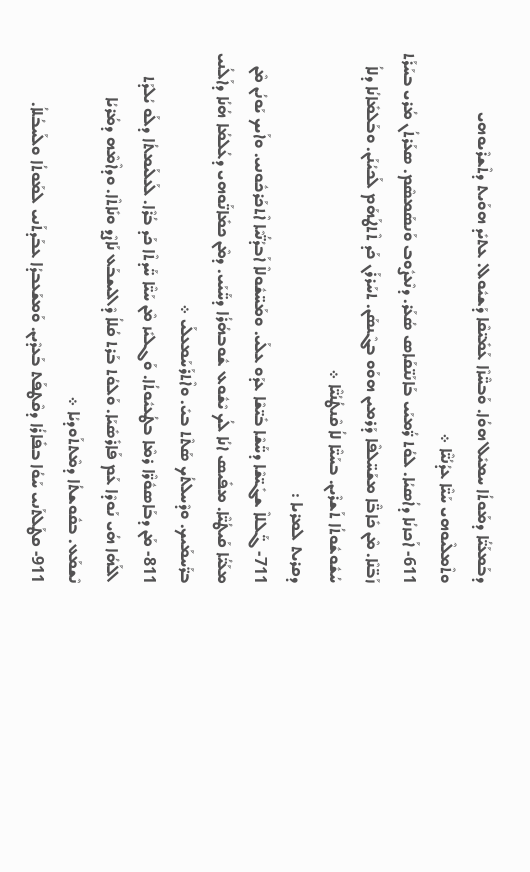ܕܒܰܡܥܰܝ̈ܳܐ ܕܡܰܘܬܳܐ ܚܡܝܺܠ ܗܘܳܐ. ܘܰܒܚ̈ܶܙܶܐ ܥܰܡܺܝ̈ܩܶܐ ܕܰܫܝܽܘܠ. ܥܬܝܺܕ ܗܘܰܝܬ ܕܬܶܫܪܶܝܘܗܝ ܘܬܶܡܠܶܝܘܗܝ ܚܰܝ̈ܶܐ ܥܕܳܢܳܝ̈ܶܐ ܀
611- ܐܰܟܙܢܳܐ ܕܐܳܣܝܳܐ. ܠܘܳܬ ܪ̈ܳܡܝܰܝ ܒܰܐܢܰܢ̈ܩܰܐܣ ܣܳܥܰܪ. ܕܢܶܥܨܽܘܒ ܘܰܢܣܰܡܣܶܡ. ܣܥܰܪܬܳܢ ܡܳܪܝ ܒܚܰܪܰܬ ܙܰܒ̈ܢܶܐ. ܡܶܢ ܟܺܐܒ̈ܶܐ ܡܫܰܚ̈ܠܦܶܐ ܕܰܪܡܝܢ ܗܘܰܘ ܒܓܶܢܣܰܢ. ܬܚܰܪܪܰܢ ܟܰܕ ܬܶܬܛܰܗܰܡ ܠܰܟܝܳܢܰܢ. ܘܒܰܠܡܺܐܢܳܐ ܕܠܐܳ ܚܳܫܽܘܫܽܘܬܳܐ ܬܰܫܪܶܝܢ. ܒܚܰܝ̈ܶܐ ܠܐܳ ܩܶܢܛܳܢܳܝ̈ܶܐ ܀
ܕܩܪܝܬ ܠܡܪܝܐ :
711- ܓ̈ܰܠܠܐܶ ܫܓܺܝ̈ܫܶܐ ܕܚ̈ܰܫܶܐ ܒܺܝ̈ܫܶܐ ܥܕܰܘ ܥܠܰܝ. ܘܡܰܚ̈ܫܽܘܠܐܶ ܐܰܒܕܳܢ̈ܳܝܶܐ ܐܶܬܟܰܪܟܽܘܢܝ. ܘܐܰܝܟ ܝܰܘܢܳܢ ܡܶܢ ܡܥܰܝ̈ܳܐ ܩܰܝܛܳܝ̈ܶܐ. ܡܦܺܝܣ ܐܢܳܐ ܠܳܟ ܝܶܫܽܘܥ ܫܽܘܒܗܳܪܳܐ ܕܚ̈ܰܝܰܝ. ܕܡܶܢ ܟܡܺܐܢ̈ܰܘܗܝ ܕܥܳܠܡܳܐ ܗܳܢܳܐ ܕܐܰܠܳܢܝ ܒܪ̈ܰܚܡܰܝܟ. ܘܕܶܚܠܬܳܟ ܣܰܬܶܬ ܒܝܺ. ܘܐܶܬܪܰܚܰܡܥܠܰܝ ܀
811- ܡܰܢ ܕܒܰܐܣܘܽܪ̈ܶܐ ܪܡܶܐ ܒܛܳܥܝܽܘܬܳܐ. ܘܰܓܠܝܺܙ ܡܶܢ ܚܰܝ̈ܶܐ ܚ̈ܰܕܬܶܐ ܟܰܕ ܒܳܪܶܐ. ܠܰܥܠܰܝܡܬܳܐ ܕܠܰܘ ܝܳܠܕܰܬ ܐܠܰܗܳܐ ܗܳܝ ܢܰܘܕܶܐ ܥܰܡ ܦܰܐܪܺܣܺܝܰܐ. ܘܰܠܘܳܬ ܒܰܪܬ ܩܳܠܐܳ ܕܶܐܠܝܫܒܰܥ ܢܰܐܨܶܕ ܘܢܺܐܬܶܐ. ܘܕܐܶܡܶܗ ܕܡܳܪܝܳܐ ܢܶܫܡܰܥ. ܒܩܽܘܫܬܳܐ ܕܡܶܬܬܰܘܕܝܳܐ ܀
911- ܩܛܰܠܬܰܢܝ ܚܰܘܳܐ ܒܦܺܐܪܳܐ ܕܩܶܛܦܰܬ ܒܰܥܕܶܝܢ. ܘܰܡܫܰܥܒܕܳܐ ܥܒܰܕܬܰܢܝ ܠܡܰܘܬܳܐ ܘܠܰܚܒܳܠܐܳ.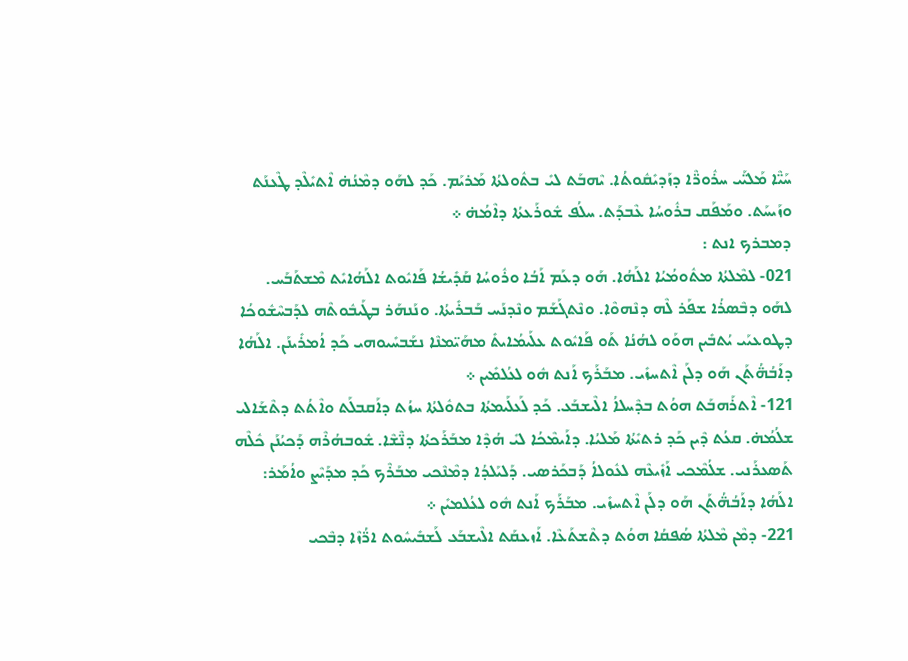ܚܰܝ̈ܶܐ ܡܰܠܝ̈ܰܝ ܚܪܽܘܪ̈ܶܐ ܕܙܰܕܝܺܩܽܘܬܳܐ. ܝܶܗܒܰܬ ܠܝܺ ܒܬܽܘܠܬܳܐ ܡܰܪܝܰܡ. ܟܰܕ ܠܗܰܘ ܕܡܶܢܳܗ̇ ܐܶܬܝܺܠܶܕ ܛܶܥܢܰܬ ܘܙܰܝܚܰܬ. ܘܡܰܦܰܩ ܒܪܽܘܚܳܐ ܥܶܒܕܰܬ. ܚܠܳܦ ܫܽܘܪܰܥܬܳܐ ܕܐܶܡܳܗ̇ ܀
ܕܡܒܪܟ ܐܢܬ :
021- ܠܡܶܠܬܳܐ ܡܬܽܘܡܳܝܳܐ ܐܠܰܗܳܐ. ܗܰܘ ܕܥܰܡ ܐܰܒܳܐ ܘܪܽܘܚܳܐ ܩܰܕܺܝܫܳܐ ܦܰܐܝܽܘܬ ܐܠܰܗܳܐܝܺܬ ܡܶܫܬܰܒܰܚ. ܠܗܰܘ ܕܒܶܣܪܳܐ ܫܦܰܪ ܠܶܗ ܕܢܶܗܘܶܐ. ܘܢܶܬܓܰܫܰܡ ܘܢܶܕܢܰܚ ܒܰܒܪܺܝܬܳܐ. ܘܢܰܢܗܰܪ ܒܛܰܝܒܽܘܬܶܗ ܠܕܰܒܚܶܫܽܘܟܳܐ ܕܛܘܥܝܰܝ ܝܳܬܒܺܝܢ ܗܘܰܘ ܠܗܳܢܳܐ ܬܰܘ ܦܰܐܝܽܘܬ ܥܠܰܝܡܳܐܝܬܺ ܡܗܰܝ̈ܡܢܶܐ ܢܫܰܒܚܺܝܘܗܝ ܟܰܕ ܐܳܡܪܺܝܢܰܢ. ܐܠܰܗܳܐ ܕܐܰܒܳܗ̈ܳܬܰܢ ܗܰܘ ܕܠܰܢ ܐܶܬܚܙܺܝ. ܡܒܰܪܰܟ ܐܰܢܬ ܗܽܘ ܠܥܳܠܡܺܝܢ ܀
121- ܐܶܬܪܰܗܒܰܬ ܗܘܳܬ ܒܕܶܚܠܐܳ ܐܠܶܝܫܒܰܥ. ܟܰܕ ܠܰܥܠܰܝܡܬܳܐ ܒܬܘܽܠܬܳܐ ܚܙܳܬ ܕܐܰܩܒܠܰܬ ܘܐܶܬܳܬ ܕܬܶܫܰܐܠܝ ܫܠܳܡܳܗ̇. ܩܥܳܬ ܕܶܝܢ ܟܰܕ ܪܬܝܺܬܳܐ ܡܰܠܝܳܐ. ܕܐܰܝܡܶܟܳܐ ܠܝܺ ܗܳܕܶܐ ܡܒܰܪܰܟܬܳܐ ܕܢ̈ܶܫܶܐ. ܫܽܘܒܗܳܪܶܗ ܕܰܟܝܳܢܰܢ ܟܽܠܶܗ ܬܰܣܥܪܰܢܝ. ܫܠܳܡܶܟܝ ܐܰܙܺܝܥܶܗ ܠܥܽܘܠܐܳ ܕܰܒܟܰܪܣܝ. ܕܰܠܝܰܠܕܳܐ ܕܡܶܢܶܟܝ ܡܒܰܪܶܟ ܟܰܕ ܡܕܰܝܶܨ ܘܐܳܡܰܪ: ܐܠܰܗܳܐ ܕܐܰܒܳܗ̈ܳܬܰܢ ܗܰܘ ܕܠܰܢ ܐܶܬܚܙܺܝ. ܡܒܰܪܰܟ ܐܰܢܬ ܗܽܘ ܠܥܳܠܡܝܺܢ ܀
221- ܕܡܶܢ ܡܶܠܬܳܐ ܣܳܦܩܳܐ ܗܘܳܬ ܕܬܶܫܬܰܥܶܐ. ܐܰܙܥܩܰܬ ܐܠܶܝܫܒܰܥ ܠܰܫܒܺܝܚܽܘܬ ܐܪ̈ܳܙܶܐ ܕܒܶܟܝ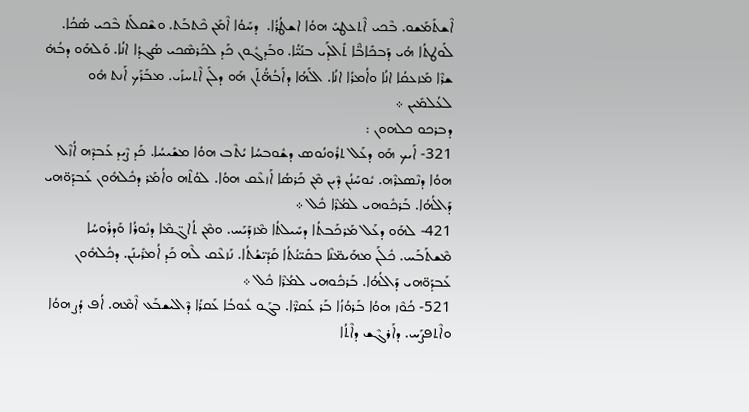ܐܶܫܬܰܡܰܫܘ. ܒܶܟܝ ܐܶܬܥܛܝܺ ܗܘܳܐ ܐܫܛܳܪܳܐ.  ܕܚܰܘܳܐ ܐܶܡܰܢ ܟܶܬܒܰܬ. ܘܫܶܩܠܰܬ ܒܶܟܝ ܣܳܟܳܐ. ܠܰܘܛܬܳܐ ܗܳܝ ܕܰܒܟܺܐܒ̈ܶܐ ܬܺܐܠܰܕܝ ܒܢܰܝ̈ܳܐ. ܘܒܰܕܓܽܘܢ ܟܰܕ ܠܟܰܪܣܶܟܝ ܣܳܓܕܳܐ ܐܢܳܐ. ܘܰܠܗܰܘ ܕܒܳܗ̇ ܫܪܶܐ ܡܰܙܥܩܳܐ ܐܢܳܐ ܘܐܳܡܪܳܐ ܐܢܳܐ. ܐܠܰܗܳܐ ܕܐܰܒܳܗ̈ܳܬܰܢ ܗܰܘ ܕܠܰܢ ܐܶܬܚܙܺܝ. ܡܒܰܪܰܟ ܐܰܢܬ ܗܽܘ ܠܥܳܠܡܺܝܢ ܀
ܕܒܪܟܘ ܟܠܗܘܢ :
321- ܐܰܝܟ ܗܰܘ ܕܥܰܠ ܬܪܽܘܢܳܘܣ ܕܫܽܘܒܚܳܐ ܝܳܬܶܒ ܗܘܳܐ ܡܫܺܝܚܳܐ. ܟܰܕ ܨܶܝܕ ܥܰܒܕܶܗ ܐܳܙܶܠ ܗܘܳܐ ܕܢܶܣܥܪܶܗ. ܝܽܘܚܰܢܳܢ ܕܶܝܢ ܡܶܢ ܟܰܪܣܳܐ ܐܰܙܥܶܩ ܗܘܳܐ. ܠܘܳܬܶܗ ܘܐܳܡܰܪ ܕܟܽܠܗܽܘܢ ܥܰܒܕܰܘ̈ܗܝ ܕܰܐܠܳܗܳܐ. ܒܰܪܟܽܘܗܝ ܠܡܳܪܶܐ ܟܽܠ ܀
421- ܠܗܰܘ ܕܥܰܠ ܡܰܪܟܰܒܬܳܐ ܕܚܺܝܠܬܳܐ ܡܶܙܕܰܝܰܚ. ܘܡܶܢ ܬܳܐܓ̈ܡܶܐ ܕܢܽܘܪܳܐ ܘܰܕܪܽܘܚܳܐ ܡܶܫܬܰܒܰܚ. ܟܽܠܰܢ ܡܗܰܝܡ̈ܢܶܐ ܒܩܺܝ̈ܢܳܬܳܐ ܩܰܕܺܝ̈ܫܳܬܳܐ. ܢܰܙܥܶܩ ܠܶܗ ܟܰܕ ܐܳܡܪܺܝܢܰܢ. ܕܟܽܠܗܽܘܢ ܥܰܒܕܰܘ̈ܗܝ ܕܰܐܠܳܗܳܐ. ܒܰܪܟܽܘܗܝ ܠܡܳܪܶܐ ܟܽܠ ܀
521- ܟܳܘܶܙ ܗܘܳܐ ܒܰܪܘܳܙܳܐ ܒܰܪ ܥܰܩܪ̈ܶܐ. ܒܓܰܘ ܥܽܘܒܳܐ ܥܰܩܪܳܐ ܕܶܐܠܝܫܒܰܥ ܐܶܡܶܗ. ܐܳܦ ܕܳܨ ܗܘܳܐ ܘܐܶܬܦܨܰܚ. ܕܐܰܪܓܶܫ ܕܐܶܬܳܐ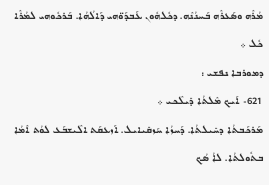ܡܳܪܶܗ ܘܣܰܥܪܶܗ ܒܰܚܢܳܢܶܗ. ܕܟܽܠܗܽܘܢ ܥܰܒܕܰܘ̈ܗܝ ܕܰܐܠܳܗܳܐ. ܒܰܪܟܽܘܗܝ ܠܡܳܪܶܐ ܟܽܠ ܀
ܕܡܘܪܒܐ ܢܦܫܝ :
621- ܐܰܝܟ ܡܶܠܬܳܐ ܕܺܝܠܶܟܝ ܀
ܡܰܪܟܰܒܬܳܐ ܕܚܺܝܠܬܳܐ. ܕܰܚܙܳܐ ܚܰܙܩܺܝܐܝܠ. ܐܰܙܥܩܰܬ ܐܠܶܝܫܒܰܥ ܠܘܳܬ ܐܶܡܳܐ ܒܬܽܘܠܬܳܐ. ܠܐܳ ܣܳܟ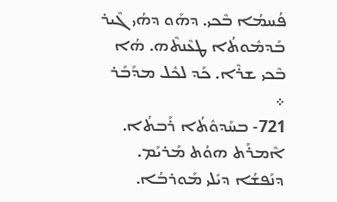ܦܳܚܡܳܐ ܒܶܟܝ. ܕܗܰܘ ܕܗܳܝ ܓܶܝܪ ܒܰܕܡܽܘܬܳܐ ܛܥܶܢܬܶܗ. ܗܳܐ ܒܶܟܝ ܫܪܶܐ. ܟܰܕ ܠܟܽܠ ܡܕܰܒܰܪ ܀
721- ܒܚܰܕܘܽܬܳܐ ܪܰܒܬܳܐ. ܐܶܡܪܰܬ ܗܘܳܬ ܡܰܪܝܰܡ. ܕܢܰܦܫܳܐ ܕܝܺܠܝ ܡܰܘܪܒܳܐ.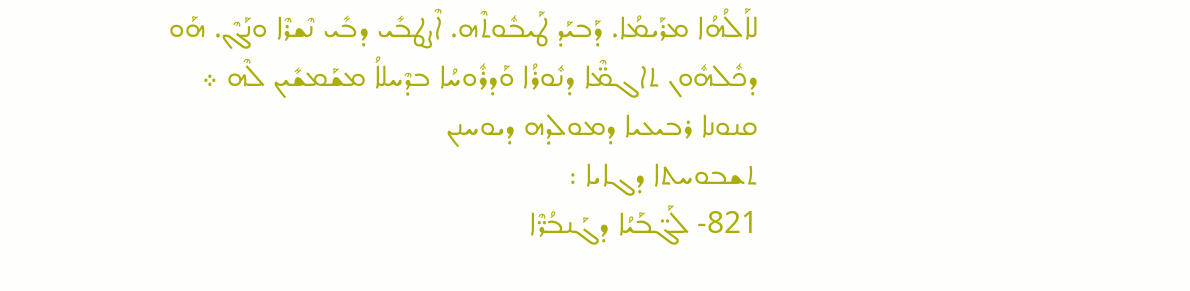ܠܐܰܠܳܗܳܐ ܡܪܰܝܡܳܐ. ܕܰܒܝܰܕ ܛܰܝܒܽܘܬܶܗ. ܐܶܨܛܒܺܝ ܕܒܺܝ ܢܶܫܪܶܐ ܘܢܰܓܶܢ. ܗܰܘ ܕܟܽܠܗܽܘܢ ܬܐܓܡ̈ܶܐ ܕܢܽܘܪܳܐ ܘܰܕܪܽܘܚܳܐ ܒܕܶܚܠܐܳ ܡܫܰܡܫܺܝܢ ܠܶܗ ܀
ܩܢܘܢܐ ܪܒܝܥܝܐ ܕܡܘܠܕܗ ܕܝܘܚܢܢ
ܬܫܒܘܚܬܐ ܕܓܐܝܐ :
821- ܠܰܓ̈ܒܰܝܳܐ ܕܓܰܢܒܳܪ̈ܶܐ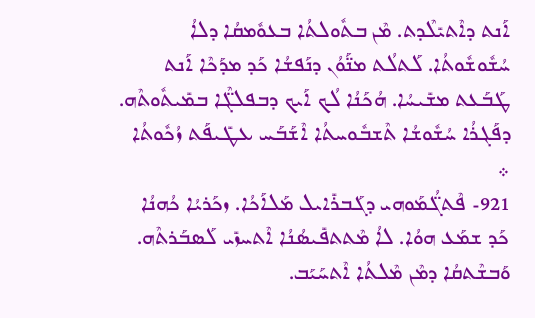ܐܰܢܬ ܕܐܶܬܝܺܠܶܕܬ. ܡܶܢ ܒܬܽܘܠܬܳܐ ܒܥܘܽܡܩܳܐ ܕܠܐܳ ܚܳܫܽܘܫܽܘܬܳܐ. ܠܰܬܠܳܬ ܡܢ̈ܰܘܳܢ ܕܢܰܦܫܳܐ ܟܰܕ ܡܕܰܟܶܐ ܐܰܢܬ ܛܰܒܰܥܬ ܡܫܺܝܚܳܐ. ܗܳܟܰܢܳܐ ܠܳܟ ܐܰܝܟ ܕܒܦܠܓ̈ܶܐ ܒܡܺܝܬܽܘܬܶܗ. ܕܦܰܓܪܳܐ ܚܳܫܽܘܫܳܐ ܬܶܫܒܽܘܚܬܳܐ ܐܶܫܰܒܰܚ ܥܛܺܝܦܰܬ ܙܳܟܽܘܬܳܐ ܀
921- ܦܶܬܓ̈ܳܡܰܘܗܝ ܕܓܰܒܪܺܐܝܠ ܡܰܠܐܰܟܳܐ. ܙܟܰܪܝܳܐ ܟܳܗܢܳܐ ܟܰܕ ܫܡܰܥ ܗܘܳܐ. ܠܐܳ ܡܶܬܬܦܺܝܣܳܢܳܐ ܐܶܬܚܙܺܝ ܠܰܣܒܰܪܬܶܗ. ܘܰܒܫܶܬܩܳܐ ܕܡܶܢ ܡܶܠܬܳܐ ܐܶܬܚܰܝܰܒ.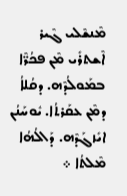ܡܶܢܫܶܠܝ ܓܶܝܪ ܐܶܫܬܪܺܝ ܡܶܢ ܦܟܳܪ̈ܶܐ ܒܡܰܘܠܳܕܶܗ. ܕܩܳܠܐܳ ܕܡܶܢ ܥܩܰܪܬܳܐ. ܝܽܘܚܰܢܳܢ ܐܝܺܙܓܰܕܶܗ. ܕܰܐܠܳܗܳܐ ܡܶܠܬܳܐ ܀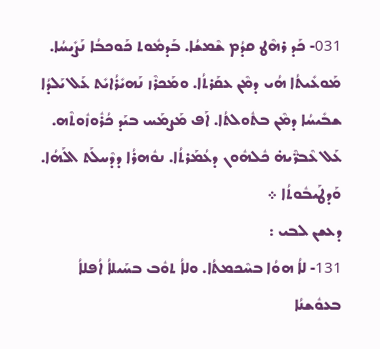031- ܟܰܕ ܪܗܶܛ ܩܕܳܡ ܫܶܡܫܳܐ. ܒܰܕܡܽܘܬ ܟܰܘܟܒܳܐ ܢܰܨܺܝܚܳܐ. ܡܰܘܥܺܝܬܳܐ ܗܳܝ ܕܡܶܢ ܥܩܰܪܬܳܐ. ܘܡܰܟܪܶܙ ܢܰܗܝܺܪܳܐܝܺܬ ܥܰܠ ܝܰܠܕܳܐ ܫܒܺܝܚܳܐ ܕܡܶܢ ܒܬܽܘܠܬܳܐ. ܐܰܦ ܡܰܨܡܰܚ ܒܝܰܕ ܟܳܪܽܘܙܽܘܬܶܗ. ܥܰܠ ܥܶܒܪ̈ܶܝܗ̇ ܟܽܠܗܽܘܢ ܕܥܳܡܰܪܬܳܐ. ܢܘܽܗܪܳܐ ܕܕܶܚܠܰܬ ܐܠܰܗܳܐ. ܘܰܕܛܰܝܒܽܘܬܳܐ ܀
ܕܥܫܢ ܠܒܝ :
131- ܠܐܳ ܗܘܳܐ ܒܚܶܟܡܬܳܐ. ܘܠܐܳ ܬܘܽܒ ܒܚܰܝܠܐܳ ܐܳܦܠܐܳ ܒܥܘܽܫܢܳܐ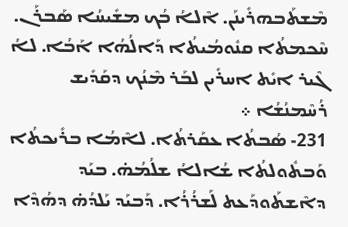ܡܶܫܬܰܒܗܪܺܝܢܰܢ. ܐܶܠܐܳ ܒܳܟ ܡܫܺܝܚܳܐ ܣܰܒܪܰܢ. ܚܶܟܡܬܳܐ ܩܢܽܘܡܳܝܬܳܐ ܕܰܐܠܳܗܳܐ ܐܰܒܳܐ. ܠܐܳ ܓܶܝܪ ܐܝܺܬ ܐܚܪܺܝܢ ܠܒܰܪ ܡܶܢܳܟ ܕܩܰܕܺܝܫ ܪܳܚܶܡܢܳܫܳܐ ܀
231- ܣܳܒܬܳܐ ܥܩܰܪܬܳܐ. ܠܐܶܡܳܐ ܒܪܺܝܟܬܳܐ ܘܰܒܬܽܘܠܬܳܐ ܫܳܐܠܐܳ ܫܠܳܡܳܗ̇. ܒܝܰܕ ܕܐܶܫܬܰܘܕܰܥܬ ܠܰܫܪܳܪܳܐ. ܕܰܒܝܰܕ ܝܰܠܕܳܗ̇ ܕܗܳܕܶܐ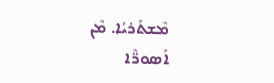ܡܶܫܬܰܪܝܳܐ. ܡܶܢ ܐܰܣܘܪ̈ܶܐ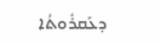ܕܥܰܩܪܽܘܬܳܐ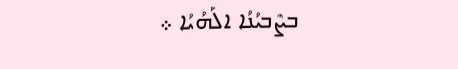ܒܨܶܒܝܳܢܳܐ ܐܠܰܗܳܝܳܐ ܀